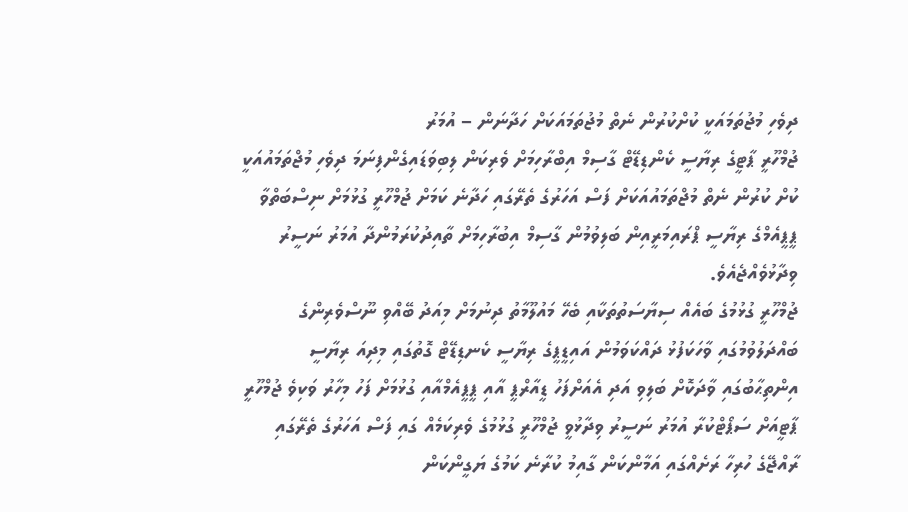ދިވެހި މުޖުތަމައަކީ ކުށްކުރުން ނެތް މުޖުތަމައަކަށް ހަދާނަން – އުމަރު
ޖުމްހޫރީ ޕާޓީގެ ރިޔާސީ ކެންޑިޑޭޓް ގާސިމް އިބްރާހިމަށް ވެރިކަން ލިބިވަޑައިގެންފިނަމަ ދިވެހި މުޖްތަމައުއަކީ ކުށް ކުރުން ނެތް މުޖްތަމައުއަކަށް ފަސް އަހަރުގެ ތެރޭގައި ހަދާނެ ކަމަށް ޖުމްހޫރީ ގުޅުމަށް ނިސްބަތްވާ ޕީޕީއެމްގެ ރިޔާސީ ޕްރައިމަރީއިން ބަލިވުމުން ގާސިމް އިބުރާހިމަށް ތާއިދުކުރަމުންދާ އުމަރު ނަސީރު ވިދާޅުވެއްޖެއެވެ.
ޖުމްހޫރީ ގުޅުމުގެ ބައެއް ސިޔާސަތުތަކާއި ބެހޭ މައުލޫމާތު ދިނުމަށް މިއަދު ބޭއްވި ނޫސްވެރިންގެ ބައްދަލުވުމުގައި ވާހަކަފުޅު ދައްކަވަމުން އައިޑީޕީގެ ރިޔާސީ ކެނޑިޑޭޓް ގޮތުގައި މިދިއަ ރިޔާސީ އިންތިޙާބުގައި ވާދަކޮށް ބަލިވި އަދި އެއަށްފަހު ޑީއާރްޕީ އާއި ޕީޕީއެމްއާއި ގުޅުމަށް ފަހު މިހާރު ވަކިވެ ޖުމްހޫރީ ޕާޓީއަށް ސަޕޯޓްކުރާ އުމަރު ނަސީރު ވިދާޅުވީ ޖުމްހޫރީ ގުޅުމުގެ ވެރިކަމެއް ގައި ފަސް އަހަރުގެ ތެރޭގައި ރާއްޖޭގެ ހުރިހާ ރަށެއްގައި އަމާންކަން ގާއިމު ކުރާނެ ކަމުގެ ޔަގީންކަން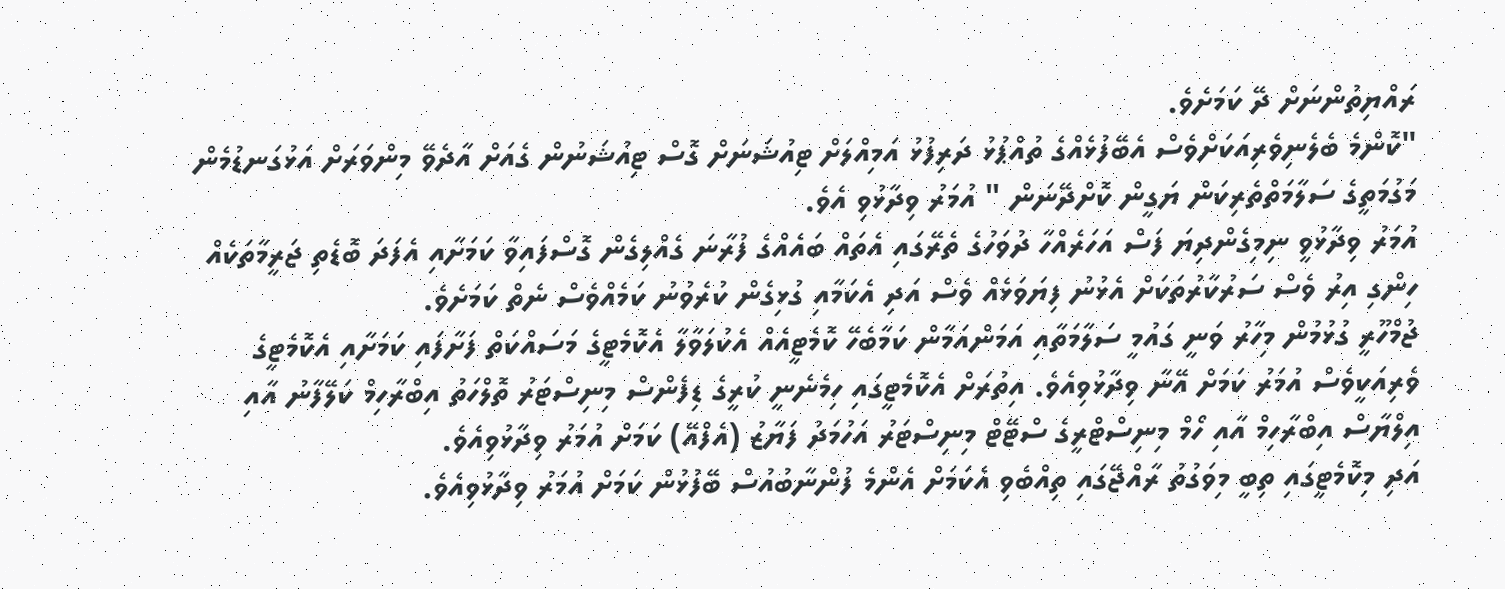ރައްޔިތުންނަށް ދޭ ކަމަށެވެ.
"ކޮންމެ ބެލެނިވެރިއަކަށްވެސް އެބޭފުޅެއްގެ ތުއްޕުޅު ދަރިފުޅު އަމިއްލަށް ޓިއުޝަނަށް ގޮސް ޓިއުޝަނުން ގެއަށް އާދެވޭ މިންވަރަށް އަޅުގަނޑުމެން މަގުމަތީގެ ސަލާމަތްތެރިކަން ޔަގީން ކޮށްދޭނަން " އުމަރު ވިދާޅުވި އެވެ.
އުމަރު ވިދާޅުވީ ނިމިގެންދިޔަ ފަސް އަހަރެއްހާ ދުވަހުގެ ތެރޭގައި އެތައް ބައެއްގެ ފުރާނަ ގެއްލިގެން ގޮސްފައިވާ ކަމަށާއި އެފަދަ ބޮޑެތި ޖަރީމާތަކެއް ހިންގި އިރު ވެސް ސަރުކާރުތަކަށް އެޅުނު ފިޔަވަޅެއް ވެސް އަދި އެކަމާއި ގުޅިގެން ކުރެވުނު ކަމެއްވެސް ނެތް ކަމަށެވެ.
ޖުމްހޫރީ ގުޅުމުން މިހާރު ވަނީ ގައުމީ ސަލާމަތާއި އަމަންއަމާން ކަމާބެހޭ ކޮމެޓީއެއް އެކުލަވާލާ އެކޮމެޓީގެ މަސައްކަތް ފަށާފައި ކަމަށާއި އެކޮމެޓީގެ ވެރިއަކީވެސް އުމަރު ކަމަށް އޭނާ ވިދާޅުވިއެވެ. އިތުރަށް އެކޮމެޓީގައި ހިމެނެނީ ކުރީގެ ޑިފެންސް މިނިސްޓަރު ތޮލްހަތު އިބްރާހިމް ކަލޭފާނު އާއި އިލްޔާސް އިބްރާހިމް އާއި ހޯމް މިނިސްޓްރީގެ ސްޓޭޓް މިނިސްޓަރު އަހުމަދު ފަޔާޒު (އެފްއޭ) ކަމަށް އުމަރު ވިދާޅުވިއެވެ.
އަދި މިކޮމެޓީގައި ތިބީ މިވަގުތު ރާއްޖޭގައި ތިއްބެވި އެކަމަށް އެންމެ ފުންނާބުއުސް ބޭފުޅުން ކަމަށް އުމަރު ވިދާޅުވިއެވެ.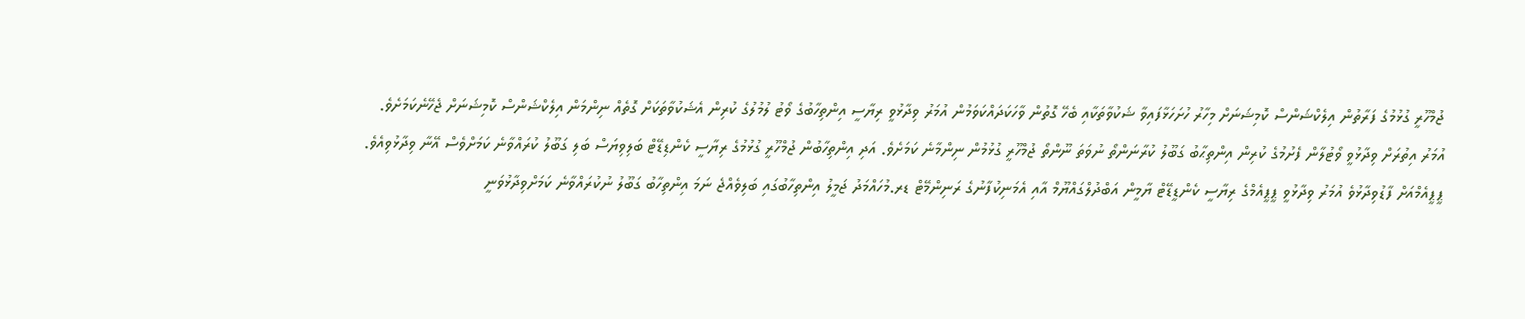ޖުމްހޫރީ ގުޅުމުގެ ފަރާތުން އިލެކްޝަންސް ކޮމިޝަނަށް މިހާރު ހުށަހަޅާފައިވާ ޝަކުވާތަކާއި ބެހޭ ގޮތުން ވާހަކަދައްކަވަމުން އުމަރު ވިދާޅުވީ ރިޔާސީ އިންތިހާބުގެ ވޯޓު ލުމުލުގެ ކުރިން އެޝަކުވާތަކަށް ގޮތެއް ނިންމަން އިލެކްޝަންސް ކޮމިޝަނަށް ޖެހޭނެކަމަށެވެ.
އުމަރު އިތުރަށް ވިދާޅުވީ ވޯޓުލާން ފެށުމުގެ ކުރިން އިންތިޙާބު ގަބޫލު ކުރާނަންތޯ ނުވަތަ ނޫންތޯ ޖުމްހޫރީ ގުޅުމުން ނިންމާނެ ކަމަށެވެ. އަދި އިންތިހާބުން ޖުމްހޫރީ ގުޅުމުގެ ރިޔާސީ ކެންޑިޑޭޓް ބަލިވިޔަސް ބަލި ގަބޫލު ކުރައްވާނެ ކަމަށްވެސް އޭނާ ވިދާޅުވިއެވެ.
ޕީޕީއެމްއަށް ފާޑުވިދާޅުވެ އުމަރު ވިދާޅުވީ ޕީޕީއެމްގެ ރިޔާސީ ކެންޑީޑޭޓް ޔާމީން އަބްދުލްގައްޔޫމް އާއި އެމަނިކުފާނުގެ ރަނިންމޭޓް ޑރ.މުހައްމަދު ޖަމީލު އިންތިހާބުގައި ބަލިވެއްޖެ ނަމަ އިންތިހާބު ގަބޫލު ނުކުރައްވާނެ ކަމަށްވިދާޅުވަނީ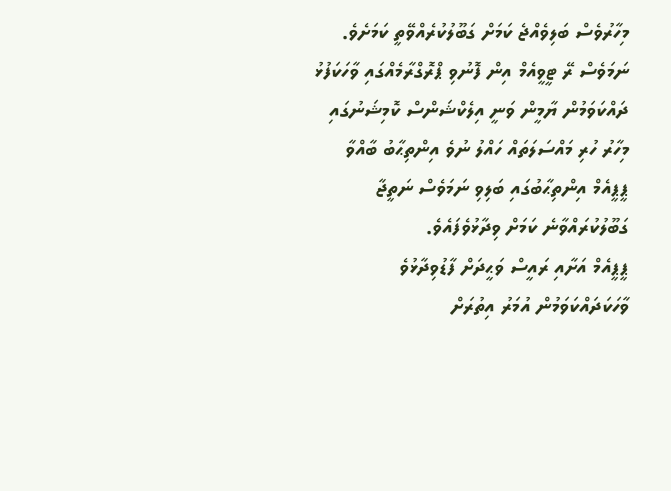މިހާރުވެސް ބަލިވެއްޖެ ކަމަށް ގަބޫލުކުރެއްވޭތީ ކަމަށެވެ.
ނަމަވެސް ރޭ ޓީވީއެމް އިން ފޮނުވި ޕްރޮގްރާމެއްގައި ވާހަކަފުޅު ދައްކަވަމުން ޔާމީން ވަނީ އިލެކްޝަންސް ކޮމިޝަނުގައި މިހާރު ހުރި މައްސަލަތައް ހައްލު ނުވެ އިންތިޙާބު ބާއްވާ ޕީޕީއެމް އިންތިޙާބުގައި ބަލިވި ނަމަވެސް ނަތީޖާ ގަބޫލުކުރައްވާނެ ކަމަށް ވިދާޅުވެފައެވެ.
ޕީޕީއެމް އަށާއި ރައީސް ވަޙީދަށް ފާޑުވިދާޅުވެ ވާހަކަދައްކަވަމުން އުމަރު އިތުރަށް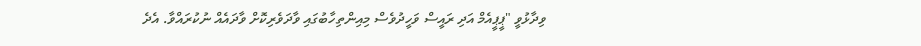ވިދާޅުވީ "ޕީޕީއެމް އަދި ރައީސް ވަހީދުވެސް މިއިންތިހާބުގައި ވާދަވެރިކޮށް ވާދައެއް ނުކުރައްވާ. އެދެ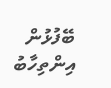ބޭފުޅުން އިންތިހާބު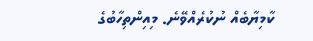ކާމިޔާބެއް ނުކުރެއްވޭނެ. މިއިންތިހާބުގެ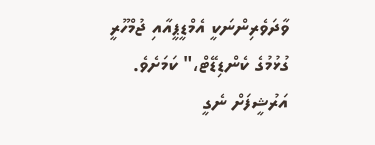ވާދަވެރިންނަކީ އެމްޑީޕީއާއި ޖުމްހޫރީ ގުޅުމުގެ ކެންޑިޑޭޓް،" ކަމަށެވެ.
އަރުޝީފަށް ނެގީ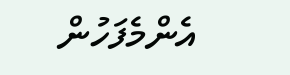އެންމެފަހުން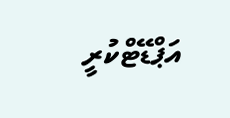އަޕްޑޭޓްކުރީ